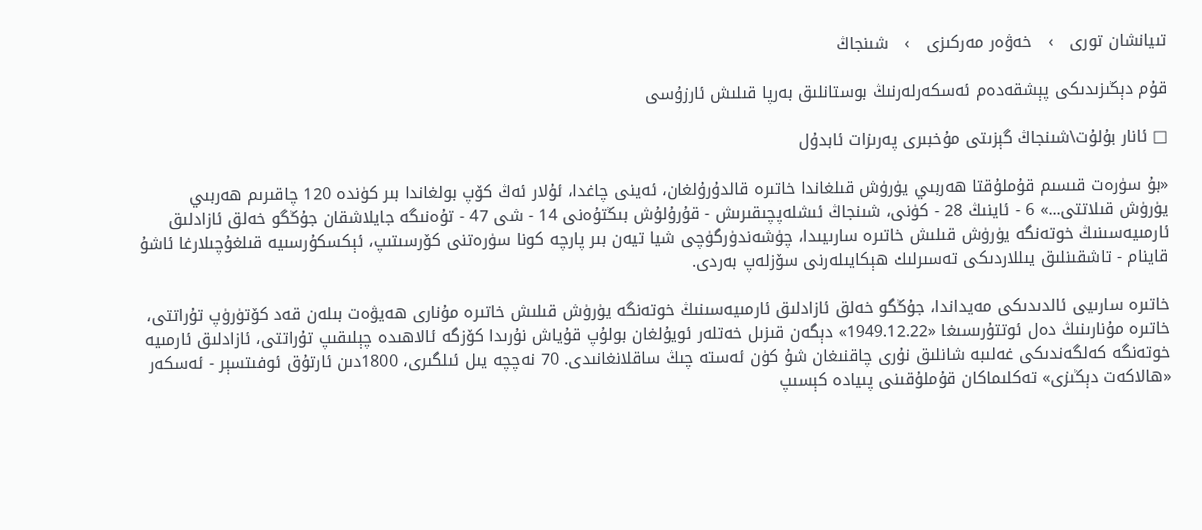تىيانشان تورى   ›   خەۋەر مەركىزى   ›   شىنجاڭ

قۇم دېڭىزىدىكى پېشقەدەم ئەسكەرلەرنىڭ بوستانلىق بەرپا قىلىش ئارزۇسى

□ ئانار بۇلۇت\شىنجاڭ گېزىتى مۇخبىرى پەرىزات ئابدۇل

«بۇ سۈرەت قىسىم قۇملۇقتا ھەربىي يۈرۈش قىلغاندا خاتىرە قالدۇرۇلغان، ئەينى چاغدا، ئۇلار ئەڭ كۆپ بولغاندا بىر كۈندە 120 چاقىرىم ھەربىي يۈرۈش قىلاتتى...» 6 - ئاينىڭ 28 - كۈنى، شىنجاڭ ئىشلەپچىقىرىش - قۇرۇلۇش بىڭتۇەنى 14 - شى 47 - تۇەنىگە جايلاشقان جۇڭگو خەلق ئازادلىق ئارمىيەسىنىڭ خوتەنگە يۈرۈش قىلىش خاتىرە سارىيىدا، چۈشەندۈرگۈچى شيا تيەن بىر پارچە كونا سۈرەتنى كۆرسىتىپ، ئېكسكۇرسىيە قىلغۇچىلارغا ئاشۇ قاينام - تاشقىنلىق يىللاردىكى تەسىرلىك ھېكايىلەرنى سۆزلەپ بەردى.

خاتىرە سارىيى ئالدىدىكى مەيداندا، جۇڭگو خەلق ئازادلىق ئارمىيەسىنىڭ خوتەنگە يۈرۈش قىلىش خاتىرە مۇنارى ھەيۋەت بىلەن قەد كۆتۈرۈپ تۇراتتى، خاتىرە مۇنارىنىڭ دەل ئوتتۇرىسىغا «1949.12.22» دېگەن قىزىل خەتلەر ئويۇلغان بولۇپ قۇياش نۇرىدا كۆزگە ئالاھىدە چېلىقىپ تۇراتتى، ئازادلىق ئارمىيە خوتەنگە كەلگەندىكى غەلىبە شانلىق نۇرى چاقنىغان شۇ كۈن ئەستە چىڭ ساقلانغانىدى. 70 نەچچە يىل ئىلگىرى، 1800دىن ئارتۇق ئوفىتسېر - ئەسكەر «ھالاكەت دېڭىزى» تەكلىماكان قۇملۇقىنى پىيادە كېسىپ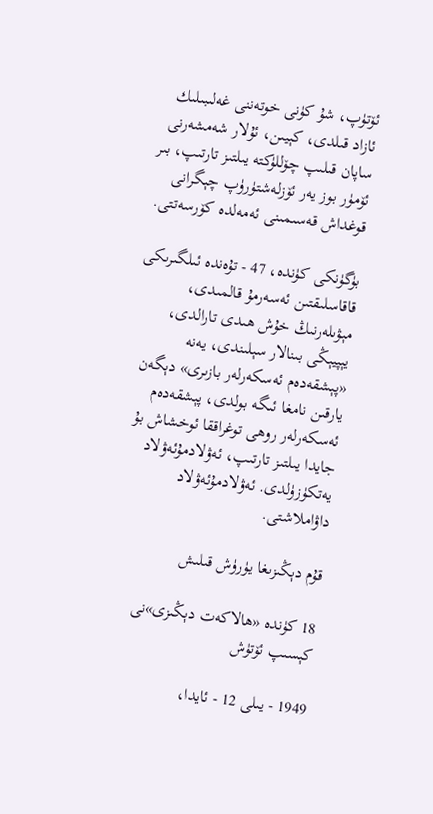ئۆتۈپ، شۇ كۈنى خوتەننى غەلىبىلىك ئازاد قىلدى، كېيىن، ئۇلار شەمشەرنى ساپان قىلىپ چۆللۈكتە يىلتىز تارتىپ، بىر ئۆمۈر بوز يەر ئۆزلەشتۈرۈپ چېگرانى قوغداش قەسىمىنى ئەمەلدە كۆرسەتتى.

بۈگۈنكى كۈندە، 47 - تۇەندە ئىلگىرىكى قاقاسلىقتىن ئەسەرمۇ قالمىدى، مېۋىلەرنىڭ خۇش ھىدى تارالدى، يېپيېڭى بىنالار سېلىندى، يەنە «پېشقەدەم ئەسكەرلەر بازىرى» دېگەن يارقىن نامغا ئىگە بولدى، پېشقەدەم ئەسكەرلەر روھى توغراققا ئوخشاش بۇ جايدا يىلتىز تارتىپ، ئەۋلادمۇئەۋلاد يەتكۈزۈلدى. ئەۋلادمۇئەۋلاد داۋاملاشتى.

قۇم دېڭىزىغا يۈرۈش قىلىش

18 كۈندە «ھالاكەت دېڭىزى»نى كېسىپ ئۆتۈش

1949 - يىلى 12 - ئايدا،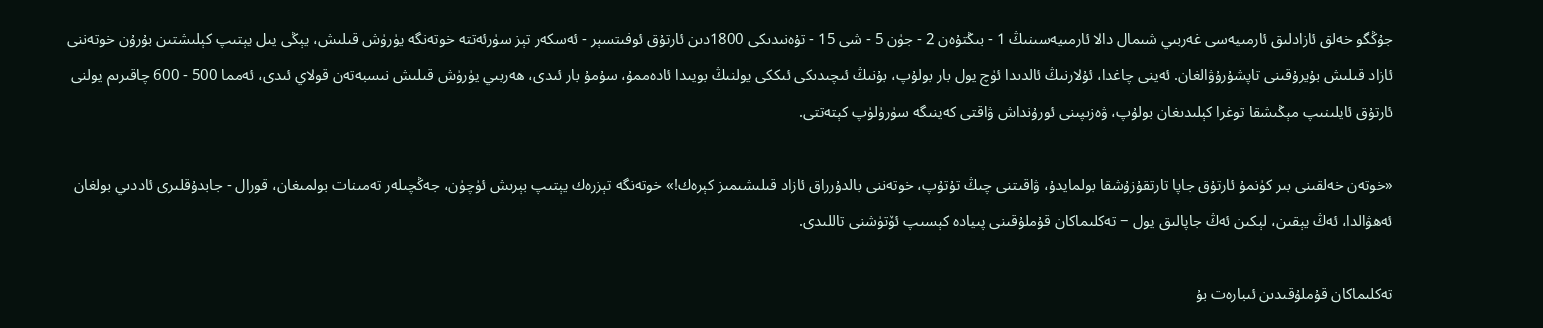جۇڭگو خەلق ئازادلىق ئارمىيەسى غەربىي شىمال دالا ئارمىيەسىنىڭ 1 - بىڭتۇەن 2 - جۈن 5 - شى 15 - تۇەنىدىكى 1800دىن ئارتۇق ئوفىتسېر - ئەسكەر تېز سۈرئەتتە خوتەنگە يۈرۈش قىلىش، يېڭى يىل يېتىپ كېلىشتىن بۇرۇن خوتەننى ئازاد قىلىش بۇيرۇقىنى تاپشۇرۇۋالغان. ئەينى چاغدا، ئۇلارنىڭ ئالدىدا ئۈچ يول بار بولۇپ، بۇنىڭ ئىچىدىكى ئىككى يولنىڭ بويىدا ئادەممۇ، سۇمۇ بار ئىدى، ھەربىي يۈرۈش قىلىش نىسبەتەن قولاي ئىدى، ئەمما 500 - 600 چاقىرىم يولنى ئارتۇق ئايلىنىپ مېڭىشقا توغرا كېلىدىغان بولۇپ، ۋەزىپىنى ئورۇنداش ۋاقتى كەينىگە سۈرۈلۈپ كېتەتتى.

«خوتەن خەلقىنى بىر كۈنمۇ ئارتۇق جاپا تارتقۇزۇشقا بولمايدۇ، ۋاقىتنى چىڭ تۇتۇپ، خوتەننى بالدۇرراق ئازاد قىلىشىمىز كېرەك!» خوتەنگە تېزرەك يېتىپ بېرىش ئۈچۈن، جەڭچىلەر تەمىنات بولمىغان، قورال - جابدۇقلىرى ئاددىي بولغان ئەھۋالدا، ئەڭ يېقىن، لېكىن ئەڭ جاپالىق يول − تەكلىماكان قۇملۇقىنى پىيادە كېسىپ ئۆتۈشنى تاللىدى.

تەكلىماكان قۇملۇقىدىن ئىبارەت بۇ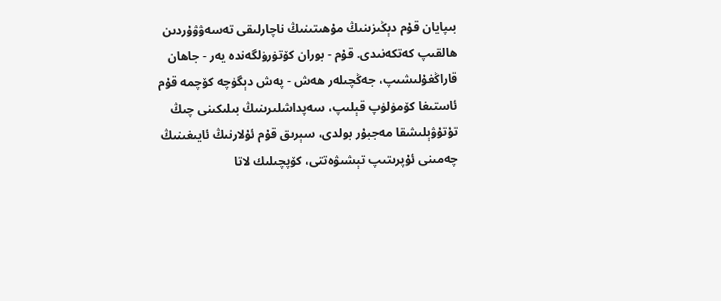بىپايان قۇم دېڭىزىنىڭ مۇھىتىنىڭ ناچارلىقى تەسەۋۋۇردىن ھالقىپ كەتكەنىدى. قۇم - بوران كۆتۈرۈلگەندە يەر - جاھان قاراڭغۇلىشىپ، جەڭچىلەر ھەش - پەش دېگۈچە كۆچمە قۇم ئاستىغا كۆمۈلۈپ قېلىپ، سەپداشلىرىنىڭ بىلىكىنى چىڭ تۇتۇۋېلىشقا مەجبۇر بولدى، سېرىق قۇم ئۇلارنىڭ ئايىغىنىڭ چەمىنى ئۇپرىتىپ تېشىۋەتتى، كۆپچىلىك لاتا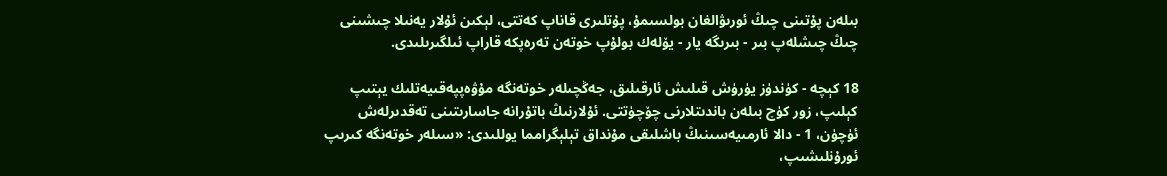بىلەن پۇتىنى چىڭ ئورىۋالغان بولسىمۇ، پۇتلىرى قاناپ كەتتى، لېكىن ئۇلار يەنىلا چىشىنى چىڭ چىشلەپ بىر - بىرىگە يار - يۆلەك بولۇپ خوتەن تەرەپكە قاراپ ئىلگىرىلىدى.

18 كېچە - كۈندۈز يۈرۈش قىلىش ئارقىلىق، جەڭچىلەر خوتەنگە مۇۋەپپەقىيەتلىك يېتىپ كېلىپ، زور كۈچ بىلەن باندىتلارنى چۆچۈتتى. ئۇلارنىڭ باتۇرانە جاسارىتىنى تەقدىرلەش ئۈچۈن، 1 - دالا ئارمىيەسىنىڭ باشلىقى مۇنداق تېلېگرامما يوللىدى: «سىلەر خوتەنگە كىرىپ ئورۇنلىشىپ،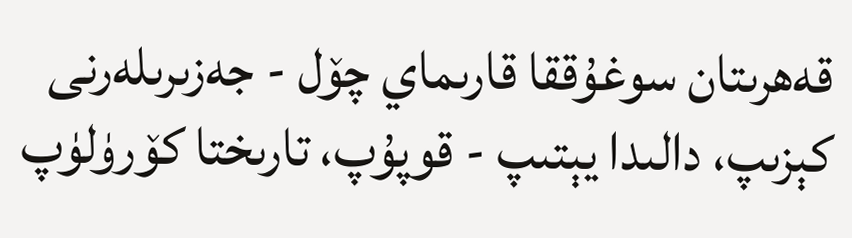قەھرىتان سوغۇققا قارىماي چۆل - جەزىرىلەرنى كېزىپ، دالىدا يېتىپ - قوپۇپ، تارىختا كۆرۈلۈپ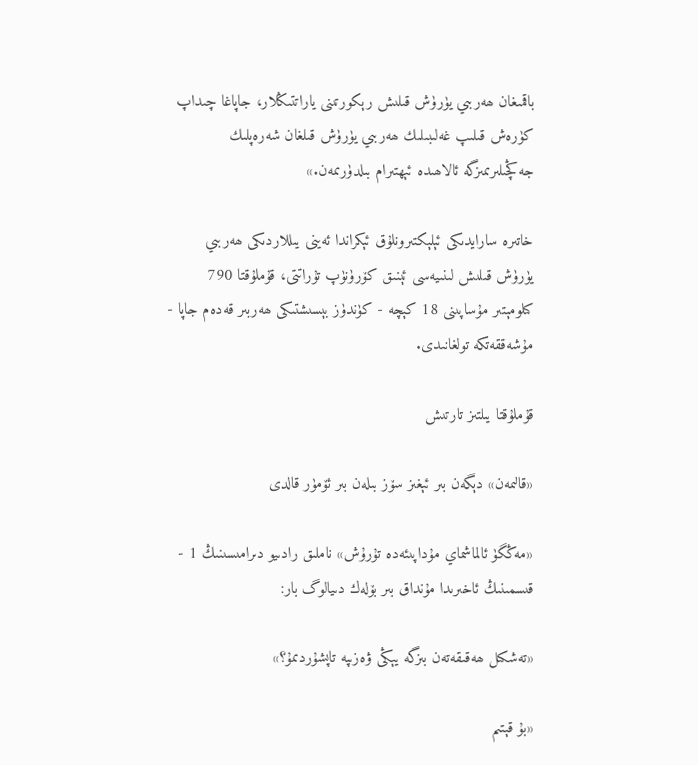باقمىغان ھەربىي يۈرۈش قىلىش رېكورتىنى ياراتتىڭلار، جاپاغا چىداپ كۈرەش قىلىپ غەلىبىلىك ھەربىي يۈرۈش قىلغان شەرەپلىك جەڭچىلىرىمىزگە ئالاھىدە ئېھتىرام بىلدۈرىمەن.»

خاتىرە سارايدىكى ئېلېكتىرونلۇق ئېكراندا ئەينى يىللاردىكى ھەربىي يۈرۈش قىلىش لىنىيەسى ئېنىق كۆرۈنۈپ تۇراتتى، قۇملۇقتا 790 كىلومېتىر مۇساپىنى 18 كېچە - كۈندۈز بېسىشتىكى ھەربىر قەدەم جاپا - مۇشەققەتكە تولغانىدى.

قۇملۇقتا يىلتىز تارتىش

«قالىمەن» دېگەن بىر ئېغىز سۆز بىلەن بىر ئۆمۈر قالدى

«مەڭگۈ ئالماشماي مۇداپىئەدە تۇرۇش» ناملىق رادىيو دىرامىسىنىڭ 1 - قىسمىنىڭ ئاخىرىدا مۇنداق بىر بۆلەك دىيالوگ بار:

«تەشكىل ھەقىقەتەن بىزگە يېڭى ۋەزىپە تاپشۇردىمۇ؟»

«بۇ قېتىم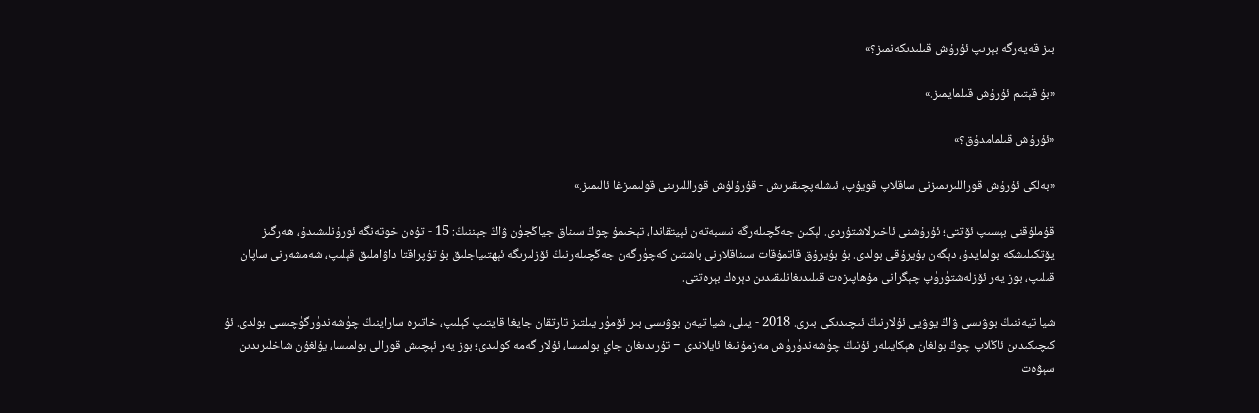بىز قەيەرگە بېرىپ ئۇرۇش قىلىدىكەنمىز؟»

«بۇ قېتىم ئۇرۇش قىلمايمىز.»

«ئۇرۇش قىلمامدۇق؟»

«بەلكى ئۇرۇش قوراللىرىمىزنى ساقلاپ قويۇپ، ئىشلەپچىقىرىش - قۇرۇلۇش قوراللىرىنى قولىمىزغا ئالىمىز.»

قۇملۇقنى بېسىپ ئۆتتى؛ ئۇرۇشنى ئاخىرلاشتۇردى. لېكىن جەڭچىلەرگە نىسبەتەن ئېيتقاندا، تېخىمۇ چوڭ سىناق جياڭجۈن ۋاڭ جېننىڭ: 15 - تۇەن خوتەنگە ئورۇنلىشىدۇ، ھەرگىز يۆتكىلىشكە بولمايدۇ، دېگەن بۇيرۇقى بولدى. بۇ بۇيرۇق قاتمۇقات سىناقلارنى باشتىن كەچۈرگەن جەڭچىلەرنىڭ ئۆزلىرىگە ئېھتىياجلىق بۇ تۇپراقتا داۋاملىق قېلىپ، شەمشەرنى ساپان قىلىپ، بوز يەر ئۆزلەشتۈرۈپ چېگرانى مۇھاپىزەت قىلىدىغانلىقىدىن دېرەك بېرەتتى.

شيا تيەننىڭ بوۋىسى ۋاڭ يوۋيى ئۇلارنىڭ ئىچىدىكى بىرى. 2018 - يىلى، شيا تيەن بوۋىسى بىر ئۆمۈر يىلتىز تارتقان جايغا قايتىپ كېلىپ، خاتىرە ساراينىڭ چۈشەندۈرگۈچىسى بولدى. ئۇ كىچىكىدىن ئاڭلاپ چوڭ بولغان ھېكايىلەر ئۇنىڭ چۈشەندۈرۈش مەزمۇنىغا ئايلاندى − تۇرىدىغان جاي بولمىسا، ئۇلار گەمە كولىدى؛ بوز يەر ئېچىش قورالى بولمىسا، يۇلغۇن شاخلىرىدىن سېۋەت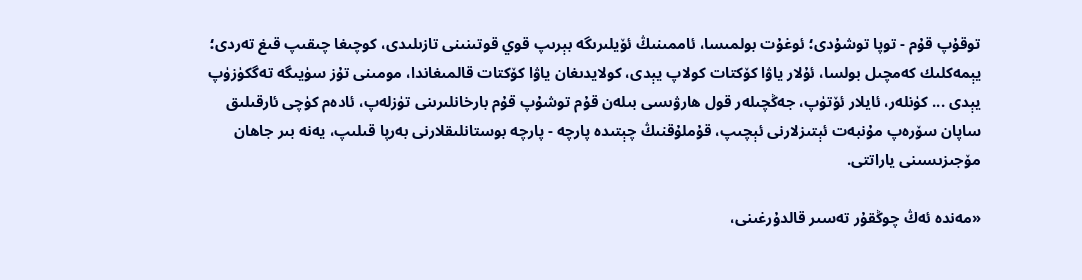توقۇپ قۇم - توپا توشۇدى؛ ئوغۇت بولمىسا، ئاممىنىڭ ئۆيلىرىگە بېرىپ قوي قوتىنىنى تازىلىدى، كوچىغا چىقىپ قىغ تەردى؛ يېمەكلىك كەمچىل بولسا، ئۇلار ياۋا كۆكتات كولاپ يېدى، كولايدىغان ياۋا كۆكتات قالمىغاندا، مومىنى تۇز سۈيىگە تەگكۈزۈپ يېدى ... كۈنلەر، ئايلار ئۆتۈپ، جەڭچىلەر قول ھارۋىسى بىلەن قۇم توشۇپ قۇم بارخانلىرىنى تۈزلەپ، ئادەم كۈچى ئارقىلىق ساپان سۆرەپ مۇنبەت ئېتىزلارنى ئېچىپ، قۇملۇقنىڭ چېتىدە پارچە - پارچە بوستانلىقلارنى بەرپا قىلىپ، يەنە بىر جاھان مۆجىزىسىنى ياراتتى.

«مەندە ئەڭ چوڭقۇر تەسىر قالدۇرغىنى،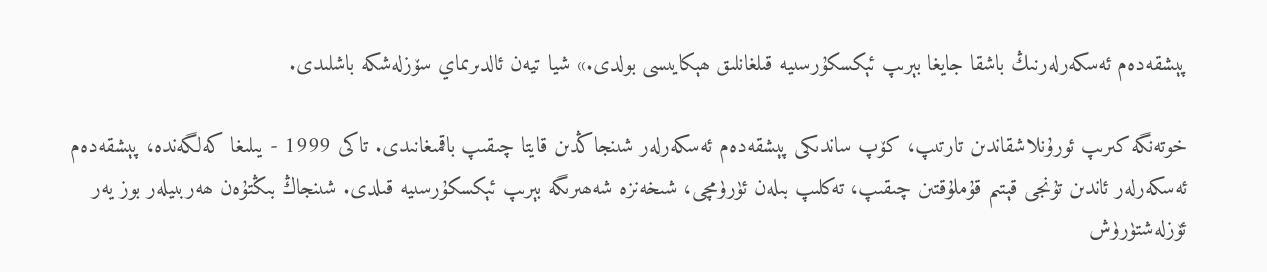پېشقەدەم ئەسكەرلەرنىڭ باشقا جايغا بېرىپ ئېكسكۇرسىيە قىلغانلىق ھېكايىسى بولدى.» شيا تيەن ئالدىرىماي سۆزلەشكە باشلىدى.

خوتەنگە كىرىپ ئورۇنلاشقاندىن تارتىپ، كۆپ ساندىكى پېشقەدەم ئەسكەرلەر شىنجاڭدىن قايتا چىقىپ باقمىغانىدى. تاكى 1999 - يىلىغا كەلگەندە، پېشقەدەم ئەسكەرلەر ئاندىن تۇنجى قېتىم قۇملۇقتىن چىقىپ، تەكلىپ بىلەن ئۈرۈمچى، شىخەنزە شەھىرىگە بېرىپ ئېكسكۇرسىيە قىلدى. شىنجاڭ بىڭتۇەن ھەربىيلەر بوز يەر ئۆزلەشتۈرۈش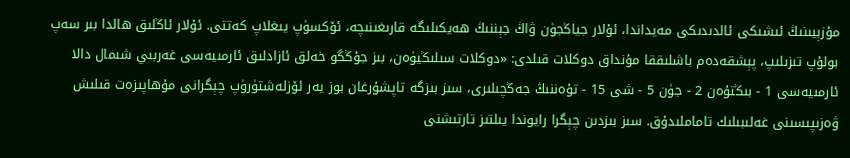مۇزېيىنىڭ ئىشىكى ئالدىدىكى مەيداندا، ئۇلار جياڭجۈن ۋاڭ جېننىڭ ھەيكىلىگە قارىغىنىچە، ئۆكسۈپ يىغلاپ كەتتى. ئۇلار ئاڭلىق ھالدا بىر سەپ بولۇپ تىزىلىپ، پېشقەدەم باشلىققا مۇنداق دوكلات قىلدى: «دوكلات سىلىڭيۈەن، بىز جۇڭگو خەلق ئازادلىق ئارمىيەسى غەربىي شىمال دالا ئارمىيەسى 1 - بىڭتۇەن 2 - جۈن 5 - شى 15 - تۇەننىڭ جەڭچىلىرى، سىز بىزگە تاپشۇرغان بوز يەر ئۆزلەشتۈرۈپ چېگرانى مۇھاپىزەت قىلىش ۋەزىپىسىنى غەلىبىلىك تاماملىدۇق. سىز بىزدىن چېگرا رايوندا يىلتىز تارتىشنى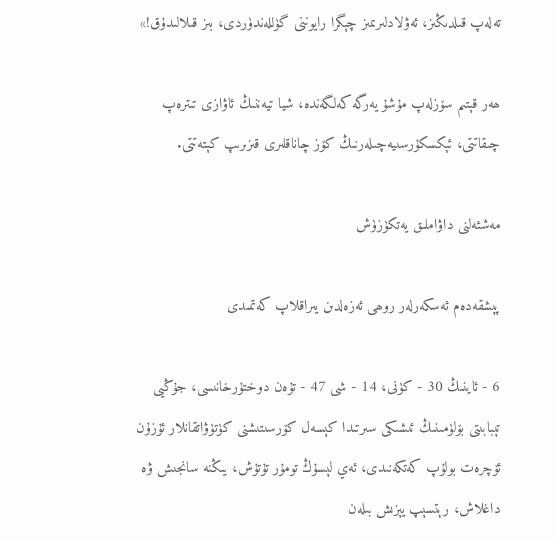تەلەپ قىلدىڭىز، ئەۋلادلىرىمىز چېگرا رايوننى گۈللەندۈردى، بىز قىلالىدۇق!»

ھەر قېتىم سۆزلەپ مۇشۇ يەرگە كەلگەندە، شيا تيەننىڭ ئاۋازى تىترەپ چىقاتتى، ئېكسكۇرسىيەچىلەرنىڭ كۆز چاناقلىرى قىزىرىپ كېتەتتى.

مەشئەلنى داۋاملىق يەتكۈزۈش

پېشقەدەم ئەسكەرلەر روھى ئەزەلدىن يىراقلاپ كەتمىدى

6 - ئاينىڭ 30 - كۈنى، 14 - شى 47 - تۇەن دوختۇرخانىسى، جۇڭيى تېبابىتى بۆلۈمىنىڭ ئىشىكى سىرتىدا كېسەل كۆرسىتىشنى كۈتۈۋاتقانلار ئۇزۇن ئۆچرەت بولۇپ كەتكەنىدى، ئەي لېسۇڭ تومۇر تۇتۇش، يىڭنە سانجىش ۋە داغلاش، رېتسېپ يېزىش بىلەن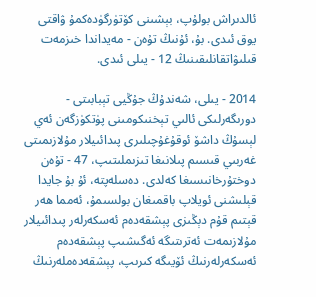ئالدىراش بولۇپ، بېشىنى كۆتۈرگۈدەكمۇ ۋاقتى يوق ئىدى. بۇ، ئۇنىڭ تۇەن - مەيداندا خىزمەت قىلىۋاتقانلىقىنىڭ 12 - يىلى ئىدى.

2014 - يىلى، شەندۇڭ جۇڭيى تېبابىتى - دورىگەرلىكى ئالىي تېخنىكومىنى پۈتكۈزگەن ئەي لېسۇڭ داشۆ ئوقۇغۇچىلىرى پىدائىيلار مۇلازىمىتى غەربىي قىسىم پىلانىغا تىزىملىتىپ، 47 - تۇەن دوختۇرخانىسىغا كەلدى. دەسلەپتە، ئۇ بۇ جايدا قېلىشنى ئويلاپ باقمىغان بولسىمۇ، ئەمما ھەر قېتىم قۇم دېڭىزى پېشقەدەم ئەسكەرلەر پىدائىيلار مۇلازىمەت ئەترىتىگە ئەگىشىپ پېشقەدەم ئەسكەرلەرنىڭ ئۆيىگە كىرىپ، پېشقەدەملەرنىڭ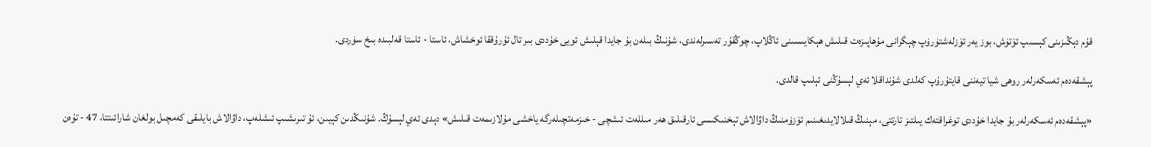قۇم دېڭىزىنى كېسىپ ئۆتۈش، بوز يەر ئۆزلەشتۈرۈپ چېگرانى مۇھاپىزەت قىلىش ھېكايىسىنى ئاڭلاپ، چوڭقۇر تەسىرلەندى، شۇنىڭ بىلەن بۇ جايدا قېلىش ئويى خۇددى بىر تال ئۇرۇققا ئوخشاش، ئاستا - ئاستا قەلبىدە بىخ سۈردى.

پېشقەدەم ئەسكەرلەر روھى شيا تيەننى قايتۇرۇپ كەلدى شۇنداقلا ئەي لېسۇڭنى ئېلىپ قالدى.

«پېشقەدەم ئەسكەرلەر بۇ جايدا خۇددى توغراقتەك يىلتىز تارتتى، مېنىڭ قىلالايدىغىنىم ئۆزۈمنىڭ داۋالاش تېخنىكىسى ئارقىلىق ھەر مىللەت ئىشچى - خىزمەتچىلەرگە ياخشى مۇلازىمەت قىلىش» دېدى ئەي لېسۇڭ. شۇنىڭدىن كېيىن، ئۇ تىرىشىپ ئىشلەپ، داۋالاش بايلىقى كەمچىل بولغان شارائىتتا، 47 - تۇەن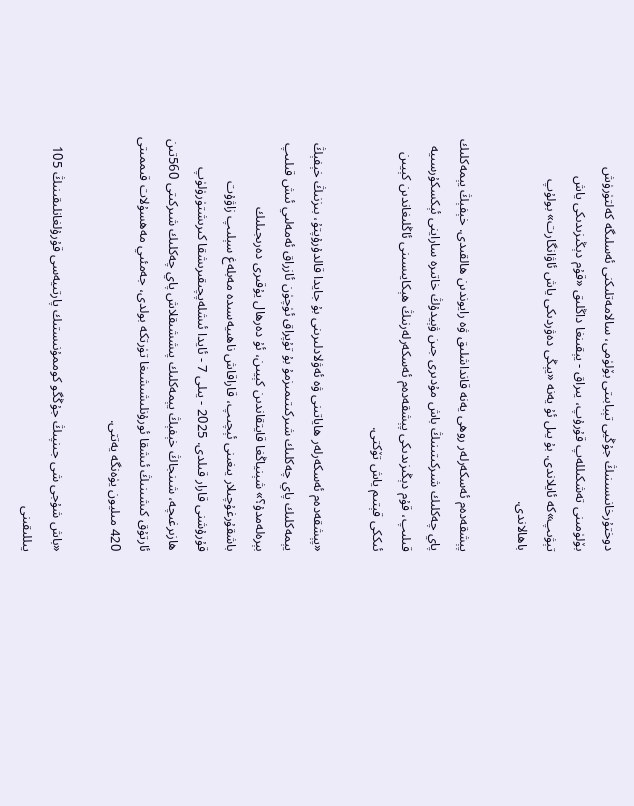دوختۇرخانىسىنىڭ جۇڭيى تېبابىتى بۆلۈمى، سالامەتلىكنى ئەسلىگە كەلتۈرۈش بۆلۈمىنى تەشكىللەپ قۇرۇپ، يىراق - يېقىنغا داڭلىق «قۇم دېڭىزىدىكى ياش تېۋىپ»كە ئايلاندى. بۇ يىل ئۇ يەنە «يېڭى دەۋردىكى ياش ئاۋانگارت» بولۇپ باھالاندى.

پېشقەدەم ئەسكەرلەر روھى يەنە قانداشلىق ۋە رايوندىن ھالقىدى. خېفېڭ يېمەكلىك پاي چەكلىك شىركىتىنىڭ باش مۇدىرى جىن ۋېيدۇڭ خاتىرە ساراينى ئېكسكۇرسىيە قىلىپ، قۇم دېڭىزىدىكى پېشقەدەم ئەسكەرلەرنىڭ ھېكايىسىنى ئاڭلىغاندىن كېيىن ئىككى قېتىم ياش تۆكتى.

«پېشقەدەم ئەسكەرلەر ھاياتىنى ۋە ئەۋلادلىرىنى بۇ جايدا قالدۇرۇپتۇ، بىزنىڭ خېفېڭ يېمەكلىك پاي چەكلىك شىركىتىمىزمۇ بۇ تۇپراق ئۈچۈن ئازراق ئەمەلىي ئىش قىلىپ بېرەلەمدۇ؟» شېنياڭغا قايتقاندىن كېيىن، ئۇ دەرھال يۇقىرى دەرىجىلىك باشقۇرغۇچىلار يىغىنى ئېچىپ، قاراقاش ناھىيەسىدە مەبلەغ سېلىپ زاۋۇت قۇرۇشنى قارار قىلدى. 2025 - يىلى 7 - ئايدا ئىشلەپچىقىرىشقا كىرىشتۈرۈلۈپ ھازىرغىچە، شىنجاڭ خېفېڭ يېمەكلىك پىششىقلاش پاي چەكلىك شىركىتى 560تىن ئارتۇق كىشىنىڭ ئىشقا ئورۇنلىشىشىغا تۈرتكە بولدى، جەمئىي مەھسۇلات قىممىتى 420 مىليون يۈەنگە يەتتى.

«باش شۇجى شى جىنپىڭ جۇڭگو كوممۇنىستىك پارتىيەسى قۇرۇلغانلىقىنىڭ 105 يىللىقىنى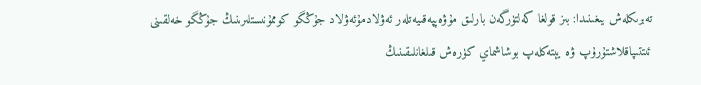تەبرىكلەش يىغىنىدا: بىز قولغا كەلتۈرگەن بارلىق مۇۋەپپەقىيەتلەر ئەۋلادمۇئەۋلاد جۇڭگو كوممۇنىستلىرىنىڭ جۇڭگو خەلقىنى ئىتتىپاقلاشتۇرۇپ ۋە يېتەكلەپ بوشاشماي كۈرەش قىلغانلىقىنىڭ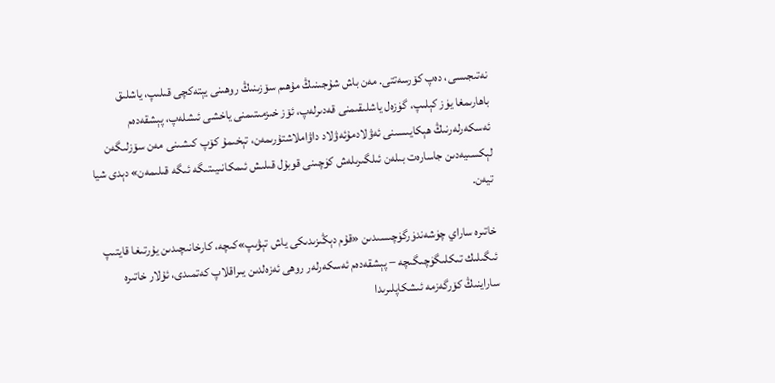نەتىجىسى، دەپ كۆرسەتتى. مەن باش شۇجىنىڭ مۇھىم سۆزىنىڭ روھىنى يېتەكچى قىلىپ، ياشلىق باھارىمغا يۈز كېلىپ، گۈزەل ياشلىقىمنى قەدىرلەپ، ئۆز خىزمىتىمنى ياخشى ئىشلەپ، پېشقەدەم ئەسكەرلەرنىڭ ھېكايىسىنى ئەۋلادمۇئەۋلاد داۋاملاشتۇرىمەن، تېخىمۇ كۆپ كىشىنى مەن سۆزلىگەن لېكسىيەدىن جاسارەت بىلەن ئىلگىرىلەش كۈچىنى قوبۇل قىلىش ئىمكانىيىتىگە ئىگە قىلىمەن» دېدى شيا تيەن.

خاتىرە ساراي چۈشەندۈرگۈچىسىدىن «قۇم دېڭىزىدىكى ياش تېۋىپ»كىچە، كارخانىچىدىن يۇرتىغا قايتىپ ئىگىلىك تىكلىگۈچىگىچە − پېشقەدەم ئەسكەرلەر روھى ئەزەلدىن يىراقلاپ كەتمىدى، ئۇلار خاتىرە ساراينىڭ كۆرگەزمە ئىشكاپلىرىدا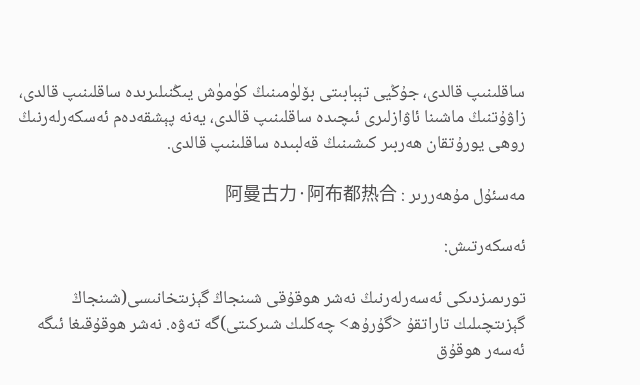ساقلىنىپ قالدى، جۇڭيى تېبابىتى بۆلۈمىنىڭ كۈمۈش يىڭنىلىرىدە ساقلىنىپ قالدى، زاۋۇتنىڭ ماشىنا ئاۋازلىرى ئىچىدە ساقلىنىپ قالدى، يەنە پېشقەدەم ئەسكەرلەرنىڭ روھى يورۇتقان ھەربىر كىشىنىڭ قەلبىدە ساقلىنىپ قالدى.

مەسئۇل مۇھەررىر : 阿曼古力·阿布都热合

ئەسكەرتىش:

تورىمىزدىكى ئەسەرلەرنىڭ نەشر ھوقۇقى شىنجاڭ گېزىتخانىسى(شىنجاڭ گېزىتچىلىك تاراتقۇ <گۇرۇھ> چەكلىك شىركىتى)گە تەۋە. نەشر ھوقۇقىغا ئىگە ئەسەر ھوقۇق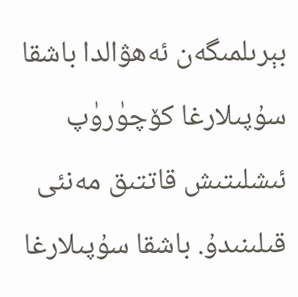بېرىلمىگەن ئەھۋالدا باشقا سۇپىلارغا كۆچۈرۈپ ئىشلىتىش قاتتىق مەنئى قىلىنىدۇ. باشقا سۇپىلارغا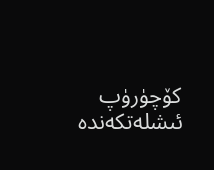كۆچۈرۈپ ئىشلەتكەندە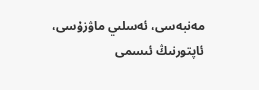مەنبەسى، ئەسلىي ماۋزۇسى، ئاپتورنىڭ ئىسمى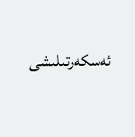ئەسكەرتىلىشى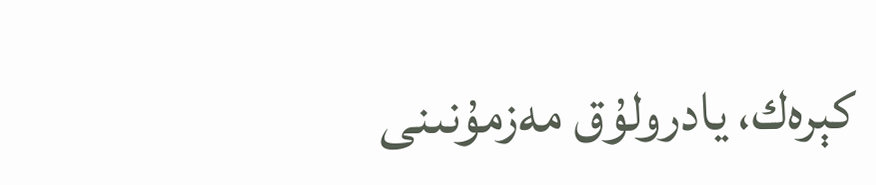كېرەك، يادرولۇق مەزمۇنىنى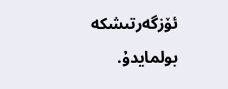ئۆزگەرتىشكە بولمايدۇ.